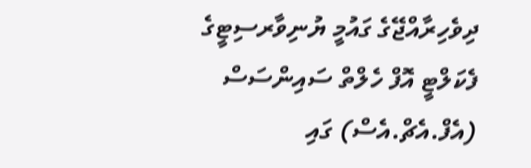ދިވެހިރާއްޖޭގެ ގައުމީ ޔުނިވާރސިޓީގެ ފެކަލްޓީ އޮފް ހެލްތް ސައިންސަސް (އެފް.އެޗް.އެސް) ގައި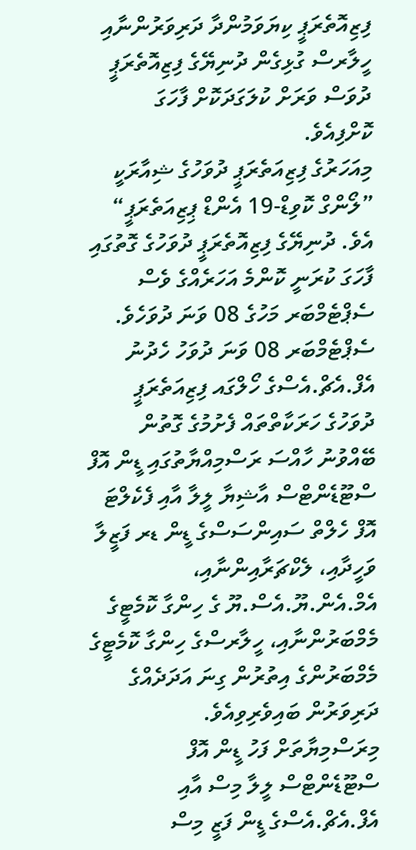ފިޒިއޮތެރަޕީ ކިޔަވަމުންދާ ދަރިވަރުންނާއި ހީލާރސް ގުޅިގެން ދުނިޔޭގެ ފިޒިއޮތެރަޕީ ދުވަސް ވަރަށް ކުލަގަދަކޮށް ފާހަގަ ކޮށްފިއެވެ.
މިއަހަރުގެ ފިޒިއަތެރަޕީ ދުވަހުގެ ޝިއާރަކީ ”ލޯންގް ކޮވިޑް-19 އެންޑް ޕިޒިއަތެރަޕީ“ އެވެ. ދުނިޔޭގެ ފިޒިއޮތެރަޕީ ދުވަހުގެ ގޮތުގައި ފާހަގަ ކުރަނީ ކޮންމެ އަހަރެއްގެ ވެސް ސެޕްޓެމްބަރ މަހުގެ 08 ވަނަ ދުވަހެވެ.
ސެޕްޓެމްބަރ 08 ވަނަ ދުވަހު ހެދުނު އެފް.އެޗް.އެސްގެ ހޯލްގައ ފިޒިއަތެރަޕީ ދުވަހުގެ ހަރަކާތްތައް ފެށުމުގެ ގޮތުން ބޭއްވުނު ހާއްސަ ރަސްމިއްޔާތުގައި ޑީން އޮފް ސްޓޫޑެންޓްސް އާޝިޔާ ލީލާ އާއި ފެކެލްޓަ އޮފް ހެލްތް ސައިންސަސްގެ ޑީން ޑރ ފަޒީލާ ވަހީދާއި، ލެކްޗަރާއިންނާއި، އެމް.އެން.ޔޫ.އެސް.ޔޫ ގެ ހިންގާ ކޮމެޓީގެ މެމްބަރުންނާއި، ހީލާރސްގެ ހިންގާ ކޮމެޓީގެ މެމްބަރުންގެ އިތުރުން ގިނަ އަދަދެއްގެ ދަރިވަރުން ބައިވެރިވިއެވެ.
މިރަސްމިޔާތަށް ފަހު ޑީން އޮފް ސްޓޫޑެންޓްސް ލީލާ މިސް އާއި އެފް.އެޗް.އެސްގެ ޑީން ފަޒީ މިސް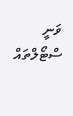ވަނީ ސްޓޯލްތައް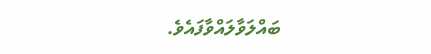ބައްލަވާލައްވާފައެވެ.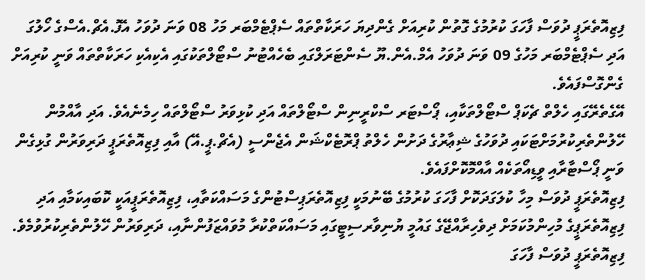ފިޒިއޮތެރަޕީ ދުވަސް ފާހަގަ ކުރުމުގެ ގޮތުން ކުރިއަށް ގެންދިޔަ ހަރަކާތްތައް ސެޕްޓެމްބަރ މަހު 08 ވަނަ ދުވަހު އެފޮ.އެޗް.އެސްގެ ހޯލުގަ އަދި ސެޕްޓެމްބަރ މަހުގެ 09 ވަނަ ދުވަހު އެމް.އެން.ޔޫ ސެންޓަރަލްގައި ބެހެއްޓުނު ސްޓޯލްތަކުގައި އެކިއެކި ހަރަކާތްތައް ވަނީ ކުރިއަށް ގެންގޮސްފައެވެ.
އޭގެތެރޭގައި ހެލްތް ޗެކަޕް ސްޓޯލްތަކާއި، ޕޯސްޓަރ ސްކްރީނިން ސްޓޯލްތައް އަދި ކުޅިވަރު ސްޓޯލްތައް ހިމެނެއެވެ. އަދި އާއްމުން ހޭލުންތެރިކުރުމަށްޓަކައި ދުވަހުގެ ޝިޢާރުގެ ދަށުން ހެލްތު ޕްރޮޓެކްޝަން އެޖެންސީ (އެޗް.ޕީ.އޭ) އާއި ފިޒިއޮތެރަޕީ ދަރިވަރުން ގުޅިގެން ވަނީ ޕޯސްޓާރާއި ވީޑިއޯތަކެއް އާއްމޮކޮށްފައެވެ.
ފިޒިއޮތެރަޕީ ދުވަސް މިހާ ކުލަގަދަކޮށް ފާހަގަ ކުރުމުގެ ބޭނުމަކީ ފިޒިއޮތެރަޕިސްޓުންގެ މަސައްކަތާއި، ފިޒިއޮތެރަޕީއަކީ ކޮބައިކަމާއި އަދި ފިޒިއޮތެރަޕީގެ މުހިންމުކަމަށް ދިވެހިރާއްޖޭގެ ގައުމީ ޔުނިވާރސިޓީގައި މަސައްކަތްކުރާ މުވައްޒަފުންނާއި، ދަރިވަރުން ހޭލުންތެރިކުރުވުމެވެ.
ފިޒިއޮތެރަޕީ ދުވަސް ފާހަގަ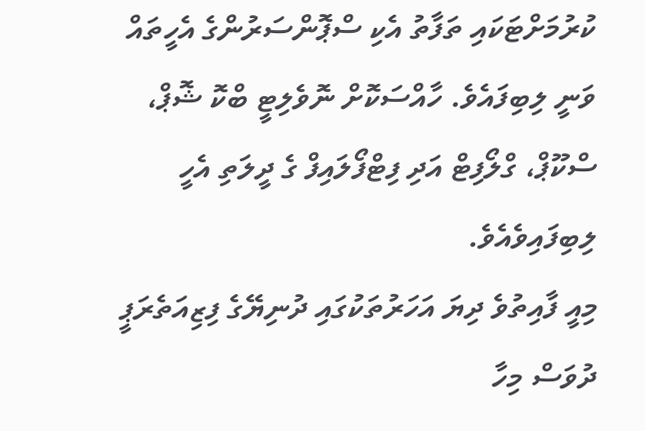ކުރުމަށްޓަކައި ތަފާތު އެކި ސްޕޮންސަރުންގެ އެހީތައް ވަނީ ލިބިފައެވެ. ހާއްސަކޮށް ނޮވެލިޓީ ބްކޮ ޝޮޕް، ސްކޫޕް، ގްލޯފިޓް އަދި ފިޓްފޯލައިފް ގެ ދީލަތި އެހީ ލިބިފައިވެއެވެ.
މިއީ ފާއިތުވެ ދިޔަ އަހަރުތަކުގައި ދުނިޔޭގެ ފިޒިއަތެރަޕީ ދުވަސް މިހާ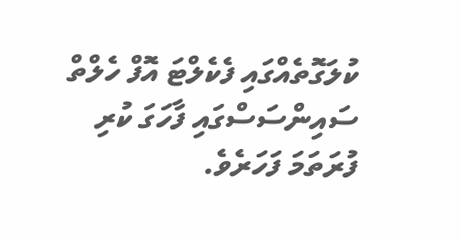ކުލަގޮތެއްގައި ފެކެލްޓަ އޮފް ހެލްތް ސައިންސަސްގައި ފާހަގަ ކުރި ފުރަތަމަ ފަހަރެވެ.